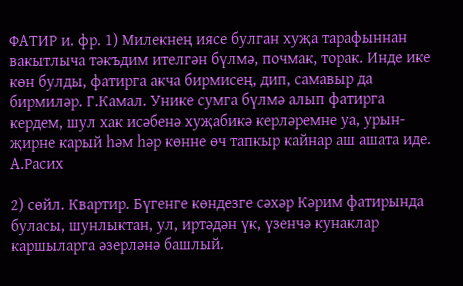ФАТИР и. фр. 1) Милекнең иясе булган хуҗа тарафыннан вакытлыча тәкъдим ителгән бүлмә, почмак, торак. Инде ике көн булды, фатирга акча бирмисең, дип, самавыр да бирмиләр. Г.Камал. Унике сумга бүлмә алып фатирга кердем, шул хак исәбенә хуҗабикә керләремне уа, урын-җирне карый һәм һәр көнне өч тапкыр кайнар аш ашата иде. А.Расих

2) сөйл. Квартир. Бүгенге көндезге сәхәр Кәрим фатирында буласы, шунлыктан, ул, иртәдән үк, үзенчә кунаклар каршыларга әзерләнә башлый.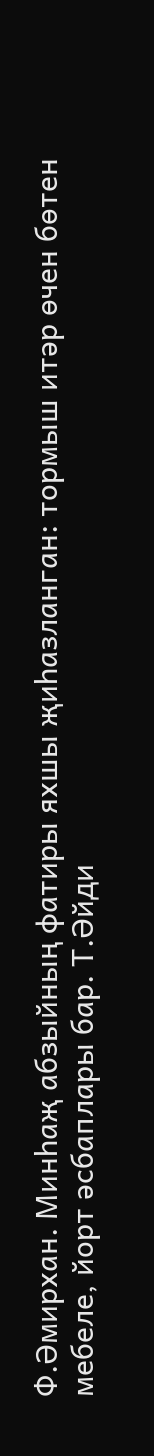Ф.Әмирхан. Минһаҗ абзыйның фатиры яхшы җиһазланган: тормыш итәр өчен бөтен мебеле, йорт әсбаплары бар. Т.Әйди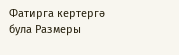Фатирга кертергә була Размеры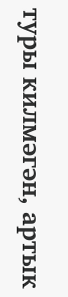туры килмәгән, артык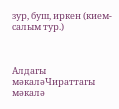зур, буш, иркен (кием-салым тур.)



Алдагы мәкаләЧираттагы мәкалә